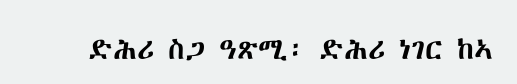ድሕሪ ስጋ ዓጽሚ፡ ድሕሪ ነገር ከኣ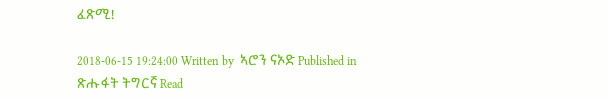ፈጽሚ!

2018-06-15 19:24:00 Written by  ኣሮን ናኦድ Published in ጽሑፋት ትግርኛ Read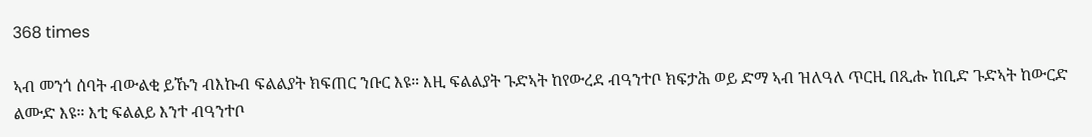368 times

ኣብ መንጎ ሰባት ብውልቂ ይኹን ብእኩብ ፍልልያት ክፍጠር ንቡር እዩ። እዚ ፍልልያት ጉድኣት ከየውረደ ብዓንተቦ ክፍታሕ ወይ ድማ ኣብ ዝለዓለ ጥርዚ በጺሑ ከቢድ ጉድኣት ከውርድ ልሙድ እዩ። እቲ ፍልልይ እንተ ብዓንተቦ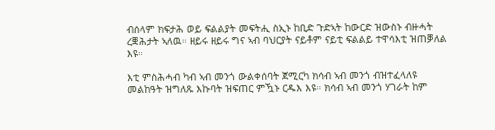ብሰላም ክፍታሕ ወይ ፍልልያት መፍትሒ ስኢኑ ከቢድ ጉድኣት ከውርድ ዝውስኑ ብዙሓት ረቛሕታት ኣለዉ። ዘይሩ ዘይሩ ግና ኣብ ባህርያት ናይቶም ናይቲ ፍልልይ ተዋሳእቲ ዝጠቓለል እዩ።

እቲ ምስሕሓብ ካብ ኣብ መንጎ ውልቀሰባት ጀሚርካ ክሳብ ኣብ መንጎ ብዝተፈላለዩ መልከዓት ዝግለጹ እኩባት ዝፍጠር ምዃኑ ርዱእ እዩ። ክሳብ ኣብ መንጎ ሃገራት ከም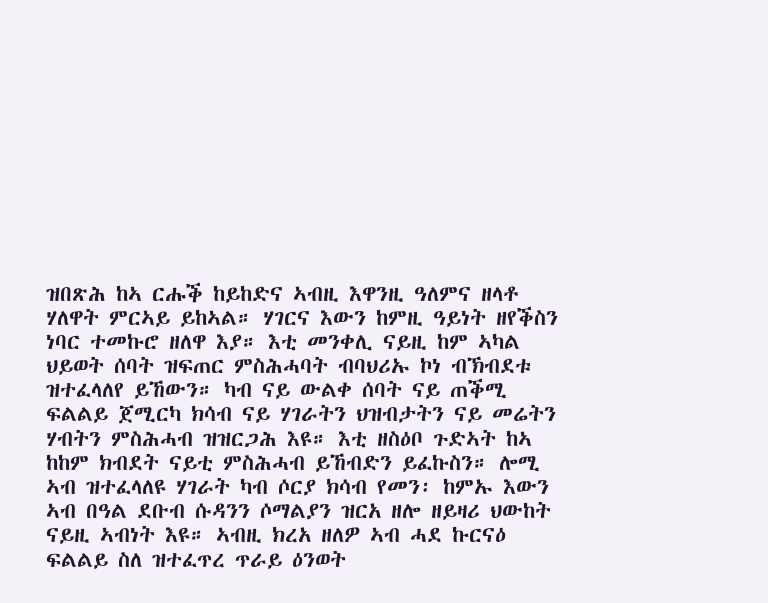ዝበጽሕ ከኣ ርሑቕ ከይከድና ኣብዚ እዋንዚ ዓለምና ዘላቶ ሃለዋት ምርኣይ ይከኣል። ሃገርና እውን ከምዚ ዓይነት ዘየቕስን ነባር ተመኩሮ ዘለዋ እያ። እቲ መንቀሊ ናይዚ ከም ኣካል ህይወት ሰባት ዝፍጠር ምስሕሓባት ብባህሪኡ ኮነ ብኽብደቱ ዝተፈላለየ ይኸውን። ካብ ናይ ውልቀ ሰባት ናይ ጠቕሚ ፍልልይ ጀሚርካ ክሳብ ናይ ሃገራትን ህዝብታትን ናይ መሬትን ሃብትን ምስሕሓብ ዝዝርጋሕ እዩ። እቲ ዘስዕቦ ጉድኣት ከኣ ከከም ክብደት ናይቲ ምስሕሓብ ይኸብድን ይፈኩስን። ሎሚ ኣብ ዝተፈላለዩ ሃገራት ካብ ሶርያ ክሳብ የመን፡ ከምኡ እውን ኣብ በዓል ደቡብ ሱዳንን ሶማልያን ዝርአ ዘሎ ዘይዛሪ ህውከት ናይዚ ኣብነት እዩ። ኣብዚ ክረአ ዘለዎ ኣብ ሓደ ኩርናዕ ፍልልይ ስለ ዝተፈጥረ ጥራይ ዕንወት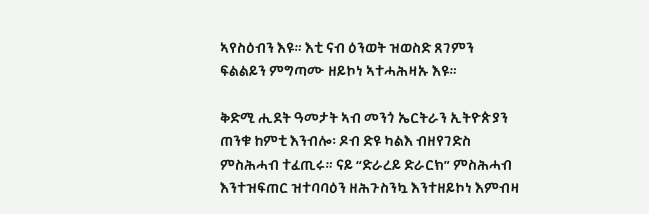ኣየስዕብን እዩ። እቲ ናብ ዕንወት ዝወስድ ጸገምን ፍልልይን ምግጣሙ ዘይኮነ ኣተሓሕዛኡ እዩ።

ቅድሚ ሒደት ዓመታት ኣብ መንጎ ኤርትራን ኢትዮጵያን ጠንቁ ከምቲ እንብሎ፡ ዶብ ድዩ ካልእ ብዘየገድስ ምስሕሓብ ተፈጢሩ። ናይ “ድራረይ ድራርክ” ምስሕሓብ እንተዝፍጠር ዝተባባዕን ዘሕጉስንኳ እንተዘይኮነ እምብዛ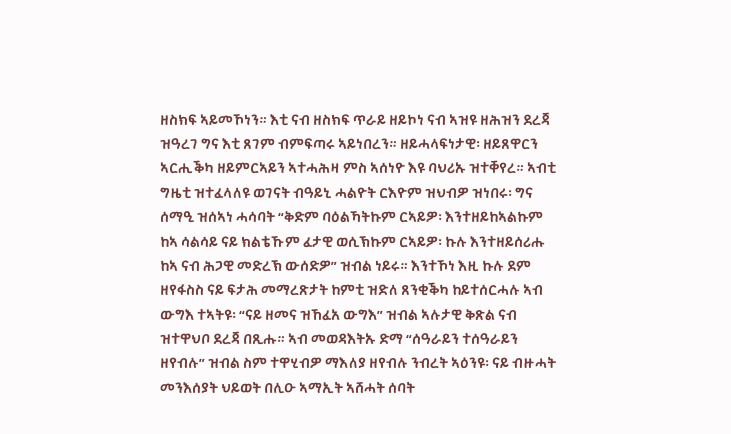ዘስክፍ ኣይመኾነን። እቲ ናብ ዘስክፍ ጥራይ ዘይኮነ ናብ ኣዝዩ ዘሕዝን ደረጃ ዝዓረገ ግና እቲ ጸገም ብምፍጣሩ ኣይነበረን። ዘይሓላፍነታዊ፡ ዘይጸዋርን ኣርሒቕካ ዘይምርኣይን ኣተሓሕዛ ምስ ኣሰነዮ እዩ ባህሪኡ ዝተቐየረ። ኣብቲ ግዜቲ ዝተፈላለዩ ወገናት ብዓይኒ ሓልዮት ርእዮም ዝህብዎ ዝነበሩ፡ ግና ሰማዒ ዝሰኣነ ሓሳባት “ቅድም ባዕልኻትኩም ርኣይዎ፡ እንተዘይከኣልኩም ከኣ ሳልሳይ ናይ ክልቴኹም ፈታዊ ወሲኽኩም ርኣይዎ፡ ኩሉ እንተዘይሰሪሑ ከኣ ናብ ሕጋዊ መድረኽ ውሰድዎ” ዝብል ነይሩ። እንተኾነ እዚ ኩሉ ደም ዘየፋስስ ናይ ፍታሕ መማረጽታት ከምቲ ዝድለ ጸንቂቕካ ከይተሰርሓሉ ኣብ ውግእ ተኣትዩ፡ “ናይ ዘመና ዝኸፈአ ውግእ” ዝብል ኣሉታዊ ቅጽል ናብ ዝተዋህቦ ደረጃ በጺሑ። ኣብ መወዳእትኡ ድማ “ሰዓራይን ተሰዓራይን ዘየብሉ” ዝብል ስም ተዋሂብዎ ማእለያ ዘየብሉ ንብረት ኣዕንዩ፡ ናይ ብዙሓት መንእሰያት ህይወት በሊዑ ኣማኢት ኣሸሓት ሰባት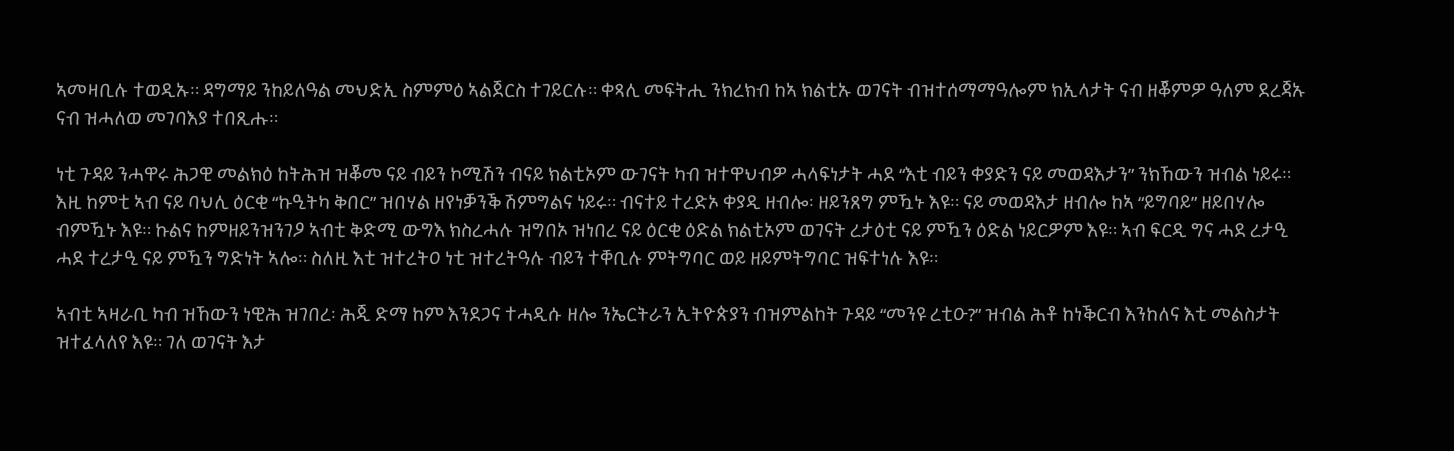ኣመዛቢሉ ተወዲኡ። ዳግማይ ንከይለዓል መህድኢ ስምምዕ ኣልጀርስ ተገይርሉ። ቀጻሊ መፍትሒ ንክረክብ ከኣ ክልቲኡ ወገናት ብዝተሰማማዓሎም ክኢላታት ናብ ዘቖምዎ ዓለም ደረጃኡ ናብ ዝሓለወ መገባእያ ተበጺሑ።

ነቲ ጉዳይ ንሓዋሩ ሕጋዊ መልክዕ ከትሕዝ ዝቖመ ናይ ብይን ኮሚሽን ብናይ ክልቲኦም ውገናት ካብ ዝተዋህብዎ ሓላፍነታት ሓደ “እቲ ብይን ቀያድን ናይ መወዳእታን” ንክኸውን ዝብል ነይሩ። እዚ ከምቲ ኣብ ናይ ባህሊ ዕርቂ “ኩዒትካ ቅበር” ዝበሃል ዘየነቓንቕ ሽምግልና ነይሩ። ብናተይ ተረድኦ ቀያዲ ዘብሎ፡ ዘይንጸግ ምዃኑ እዩ። ናይ መወዳእታ ዘብሎ ከኣ “ይግባይ” ዘይበሃሎ ብምዃኑ እዩ። ኩልና ከምዘይንዝንገዖ ኣብቲ ቅድሚ ውግእ ክስረሓሉ ዝግበኦ ዝነበረ ናይ ዕርቂ ዕድል ክልቲኦም ወገናት ረታዕቲ ናይ ምዃን ዕድል ነይርዎም እዩ። ኣብ ፍርዲ ግና ሓደ ረታዒ ሓደ ተረታዒ ናይ ምዃን ግድነት ኣሎ። ስለዚ እቲ ዝተረትዐ ነቲ ዝተረትዓሉ ብይን ተቐቢሉ ምትግባር ወይ ዘይምትግባር ዝፍተነሉ እዩ።

ኣብቲ ኣዛራቢ ካብ ዝኸውን ነዊሕ ዝገበረ፡ ሕጂ ድማ ከም እንደጋና ተሓዲሱ ዘሎ ንኤርትራን ኢትዮጵያን ብዝምልከት ጉዳይ “መንዩ ረቲዑ?” ዝብል ሕቶ ከነቕርብ እንከለና እቲ መልስታት ዝተፈላለየ እዩ። ገለ ወገናት እታ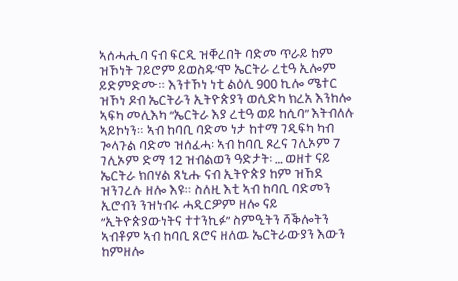ኣሰሓሒባ ናብ ፍርዲ ዝቐረበት ባድመ ጥራይ ከም ዝኾነት ገይሮም ይወስዱ’ሞ ኤርትራ ረቲዓ ኢሎም ይድምድሙ። እንተኾነ ነቲ ልዕሊ 900 ኪሎ ሜተር ዝኾነ ዶብ ኤርትራን ኢትዮጵያን ወሲድካ ክረአ እንከሎ ኣፍካ መሊእካ “ኤርትራ እያ ረቲዓ ወይ ከሲባ” እትብለሉ ኣይኮነን። ኣብ ከባቢ ባድመ ነታ ከተማ ገዲፍካ ካብ ጐላጉል ባድመ ዝሰፈሓ፡ ኣብ ከባቢ ጾረና ገሊኦም 7 ገሊኦም ድማ 12 ዝብልወን ዓድታት፡ … ወዘተ ናይ ኤርትራ ክበሃል ጸኒሑ ናብ ኢትዮጵያ ከም ዝኸደ ዝንገረሉ ዘሎ እዩ። ስለዚ እቲ ኣብ ከባቢ ባድመን ኢሮብን ንዝነብሩ ሓዲርዎም ዘሎ ናይ “ኢትዮጵያውነትና ተተንኪፉ” ስምዒትን ሻቕሎትን ኣብቶም ኣብ ከባቢ ጸሮና ዘለዉ ኤርትራውያን እውን ከምዘሎ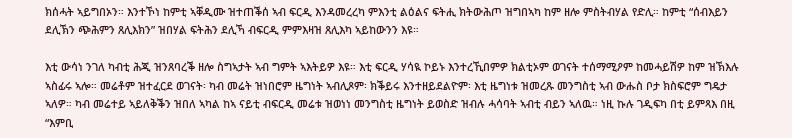ክሰሓት ኣይግበኦን። እንተኾነ ከምቲ ኣቐዲሙ ዝተጠቕሰ ኣብ ፍርዲ እንዳመረረካ ምእንቲ ልዕልና ፍትሒ ክትውሕጦ ዝግበኣካ ከም ዘሎ ምስትብሃል የድሊ። ከምቲ “ሰብእይን ደሊኽን ጭሕምን ጸሊእክን” ዝበሃል ፍትሕን ደሊኻ ብፍርዲ ምምእዛዝ ጸሊእካ ኣይከውንን እዩ።

እቲ ውሳነ ንገለ ካብቲ ሕጂ ዝንጸባረቕ ዘሎ ስግኣታት ኣብ ግምት ኣእትይዎ እዩ። እቲ ፍርዲ ሃሳዪ ኮይኑ እንተረኺበምዎ ክልቲኦም ወገናት ተሰማሚዖም ከመሓይሽዎ ከም ዝኽእሉ ኣስፊሩ ኣሎ። መሬቶም ዝተፈርደ ወገናት፡ ካብ መሬት ዝነበሮም ዜግነት ኣብሊጾም፡ ክቕይሩ እንተዘይደልዮም፡ እቲ ዜግነቱ ዝመረጹ መንግስቲ ኣብ ውሑስ ቦታ ክስፍሮም ግዴታ ኣለዎ። ካብ መሬተይ ኣይለቅቕን ዝበለ ኣካል ከኣ ናይቲ ብፍርዲ መሬቱ ዝወነነ መንግስቲ ዜግነት ይወስድ ዝብሉ ሓሳባት ኣብቲ ብይን ኣለዉ። ነዚ ኩሉ ገዲፍካ በቲ ይምጻእ በዚ “እምቢ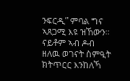ንፍርዲ” ምባል ግና ኣጸጋሚ እዩ ዝኸውን። ናይቶም ኣብ ዶብ ዘለዉ ወገናት ስምዒት ክትጥርር እንከለኻ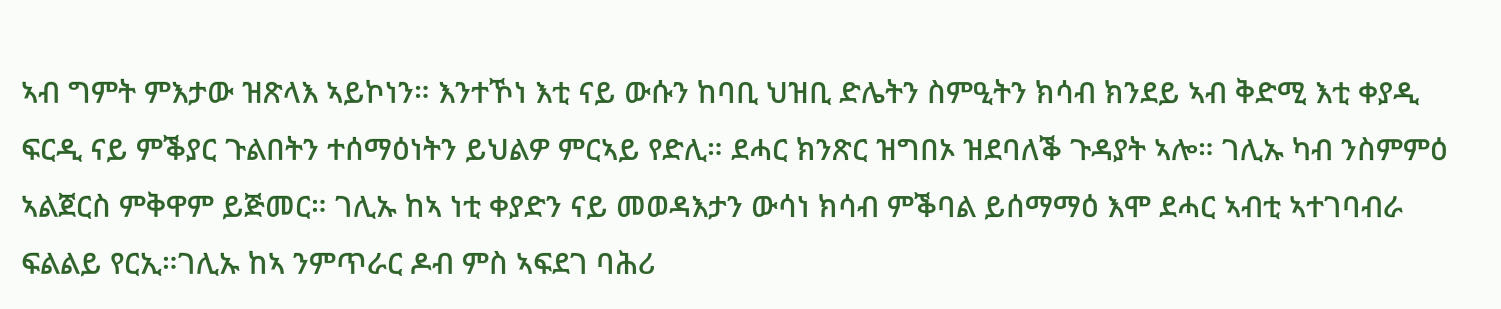ኣብ ግምት ምእታው ዝጽላእ ኣይኮነን። እንተኾነ እቲ ናይ ውሱን ከባቢ ህዝቢ ድሌትን ስምዒትን ክሳብ ክንደይ ኣብ ቅድሚ እቲ ቀያዲ ፍርዲ ናይ ምቕያር ጉልበትን ተሰማዕነትን ይህልዎ ምርኣይ የድሊ። ደሓር ክንጽር ዝግበኦ ዝደባለቕ ጉዳያት ኣሎ። ገሊኡ ካብ ንስምምዕ ኣልጀርስ ምቅዋም ይጅመር። ገሊኡ ከኣ ነቲ ቀያድን ናይ መወዳእታን ውሳነ ክሳብ ምቕባል ይሰማማዕ እሞ ደሓር ኣብቲ ኣተገባብራ ፍልልይ የርኢ።ገሊኡ ከኣ ንምጥራር ዶብ ምስ ኣፍደገ ባሕሪ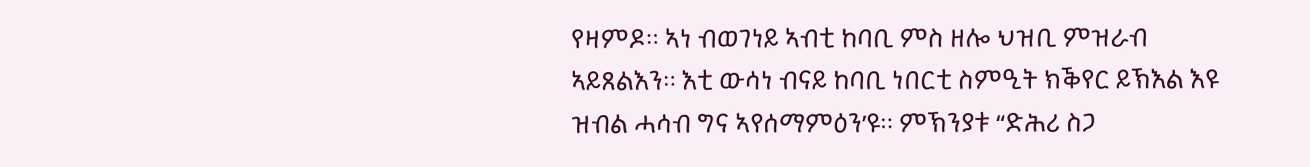የዛምዶ። ኣነ ብወገነይ ኣብቲ ከባቢ ምስ ዘሎ ህዝቢ ምዝራብ ኣይጸልእን። እቲ ውሳነ ብናይ ከባቢ ነበርቲ ስምዒት ክቕየር ይኽእል እዩ ዝብል ሓሳብ ግና ኣየሰማምዕን’ዩ። ምኽንያቱ “ድሕሪ ስጋ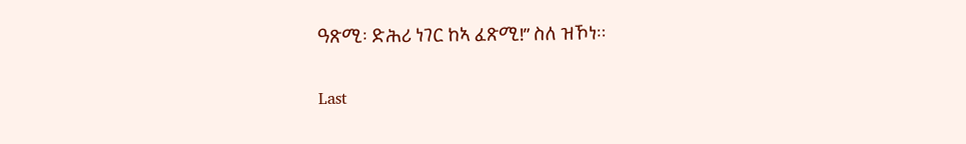ዓጽሚ፡ ድሕሪ ነገር ከኣ ፈጽሚ!” ስለ ዝኾነ።

Last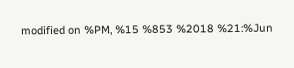modified on %PM, %15 %853 %2018 %21:%Jun